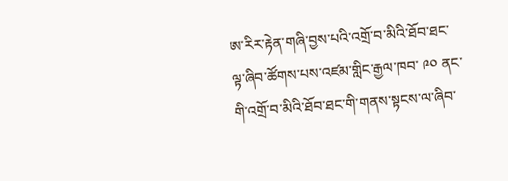ཨ་རིར་རྟེན་གཞི་བྱས་པའི་འགྲོ་བ་མིའི་ཐོབ་ཐང་ལྟ་ཞིབ་ཚོགས་པས་འཛམ་གླིང་རྒྱལ་ཁབ་ ༩༠ ནང་གི་འགྲོ་བ་མིའི་ཐོབ་ཐང་གི་གནས་སྟངས་ལ་ཞིབ་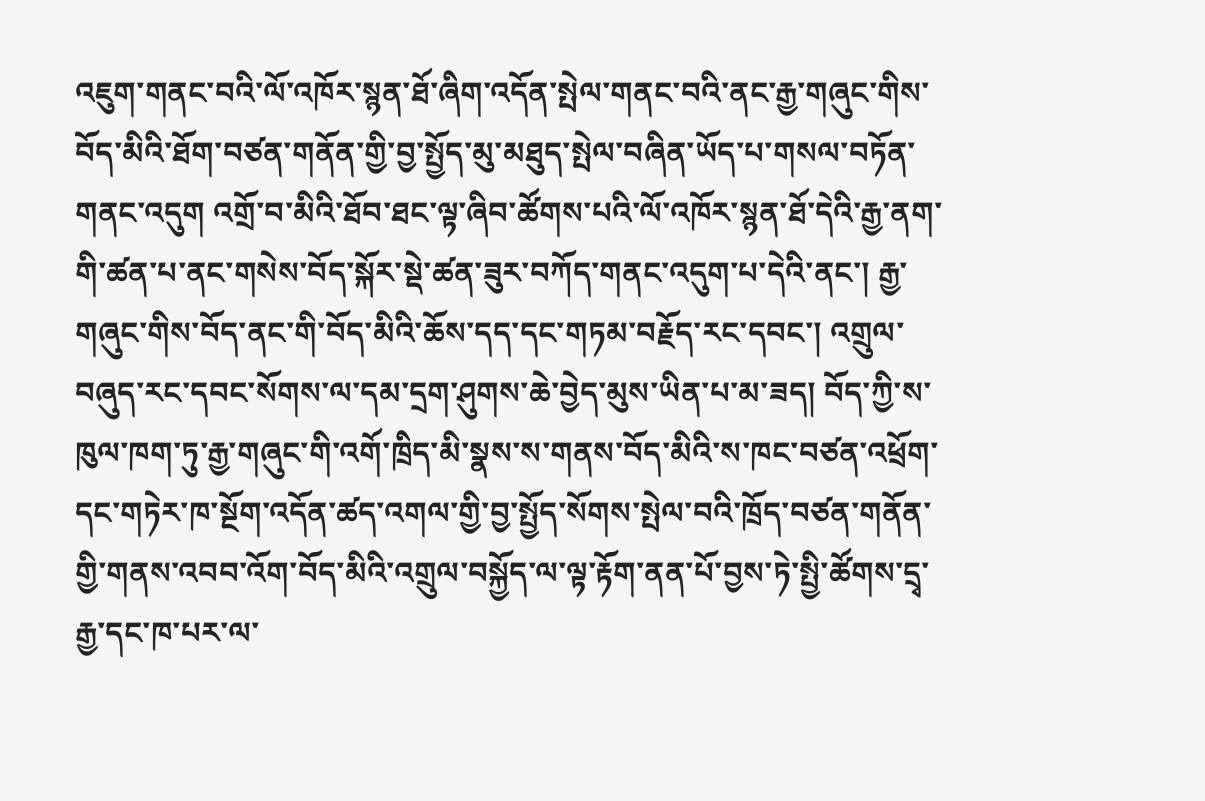འཇུག་གནང་བའི་ལོ་འཁོར་སྙན་ཐོ་ཞིག་འདོན་སྤེལ་གནང་བའི་ནང་རྒྱ་གཞུང་གིས་བོད་མིའི་ཐོག་བཙན་གནོན་གྱི་བྱ་སྤྱོད་མུ་མཐུད་སྤེལ་བཞིན་ཡོད་པ་གསལ་བཏོན་གནང་འདུག འགྲོ་བ་མིའི་ཐོབ་ཐང་ལྟ་ཞིབ་ཚོགས་པའི་ལོ་འཁོར་སྙན་ཐོ་དེའི་རྒྱ་ནག་གི་ཚན་པ་ནང་གསེས་བོད་སྐོར་སྡེ་ཚན་ཟུར་བཀོད་གནང་འདུག་པ་དེའི་ནང་། རྒྱ་གཞུང་གིས་བོད་ནང་གི་བོད་མིའི་ཆོས་དད་དང་གཏམ་བརྗོད་རང་དབང་། འགྲུལ་བཞུད་རང་དབང་སོགས་ལ་དམ་དྲག་ཤུགས་ཆེ་བྱེད་མུས་ཡིན་པ་མ་ཟད། བོད་ཀྱི་ས་ཁུལ་ཁག་ཏུ་རྒྱ་གཞུང་གི་འགོ་ཁྲིད་མི་སྣས་ས་གནས་བོད་མིའི་ས་ཁང་བཙན་འཕྲོག་དང་གཏེར་ཁ་སྔོག་འདོན་ཚད་འགལ་གྱི་བྱ་སྤྱོད་སོགས་སྤེལ་བའི་ཁྲོད་བཙན་གནོན་གྱི་གནས་འབབ་འོག་བོད་མིའི་འགྲུལ་བསྐྱོད་ལ་ལྟ་རྟོག་ནན་པོ་བྱས་ཏེ་སྤྱི་ཚོགས་དྲྭ་རྒྱ་དང་ཁ་པར་ལ་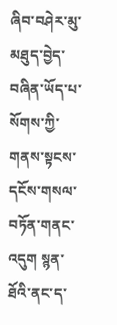ཞིབ་བཤེར་མུ་མཐུད་བྱེད་བཞིན་ཡོད་པ་སོགས་ཀྱི་གནས་སྟངས་དངོས་གསལ་བཏོན་གནང་འདུག སྙན་ཐོའི་ནང་ད་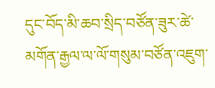དུང་བོད་མི་ཆབ་སྲིད་བཙོན་ཟུར་ཚེ་མགོན་རྒྱལ་ལ་ལོ་གསུམ་བཙོན་འཇུག་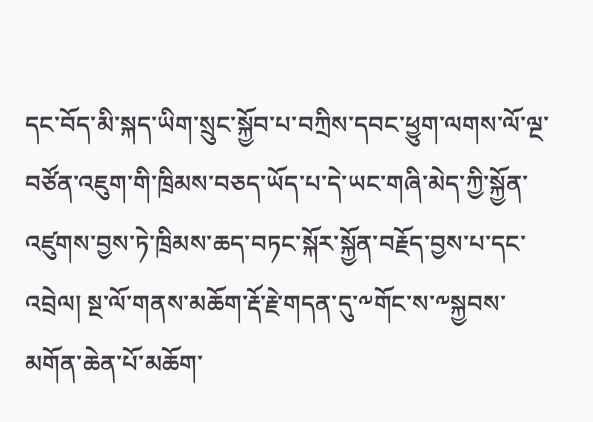དང་བོད་མི་སྐད་ཡིག་སྲུང་སྐྱོབ་པ་བཀྲིས་དབང་ཕྱུག་ལགས་ལོ་ལྔ་བཙོན་འཇུག་གི་ཁྲིམས་བཅད་ཡོད་པ་དེ་ཡང་གཞི་མེད་ཀྱི་སྐྱོན་འཛུགས་བྱས་ཏེ་ཁྲིམས་ཆད་བཏང་སྐོར་སྐྱོན་བརྗོད་བྱས་པ་དང་འབྲེལ། སྔ་ལོ་གནས་མཆོག་རྡོ་རྗེ་གདན་དུ་༸གོང་ས་༸སྐྱབས་མགོན་ཆེན་པོ་མཆོག་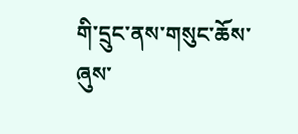གི་དྲུང་ནས་གསུང་ཆོས་ཞུས་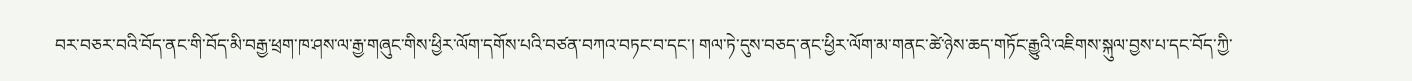བར་བཅར་བའི་བོད་ནང་གི་བོད་མི་བརྒྱ་ཕྲག་ཁ་ཤས་ལ་རྒྱ་གཞུང་གིས་ཕྱིར་ལོག་དགོས་པའི་བཙན་བཀའ་བཏང་བ་དང་། གལ་ཏེ་དུས་བཅད་ནང་ཕྱིར་ལོག་མ་གནང་ཚེ་ཉེས་ཆད་གཏོང་རྒྱུའི་འཇིགས་སྐུལ་བྱས་པ་དང་བོད་ཀྱི་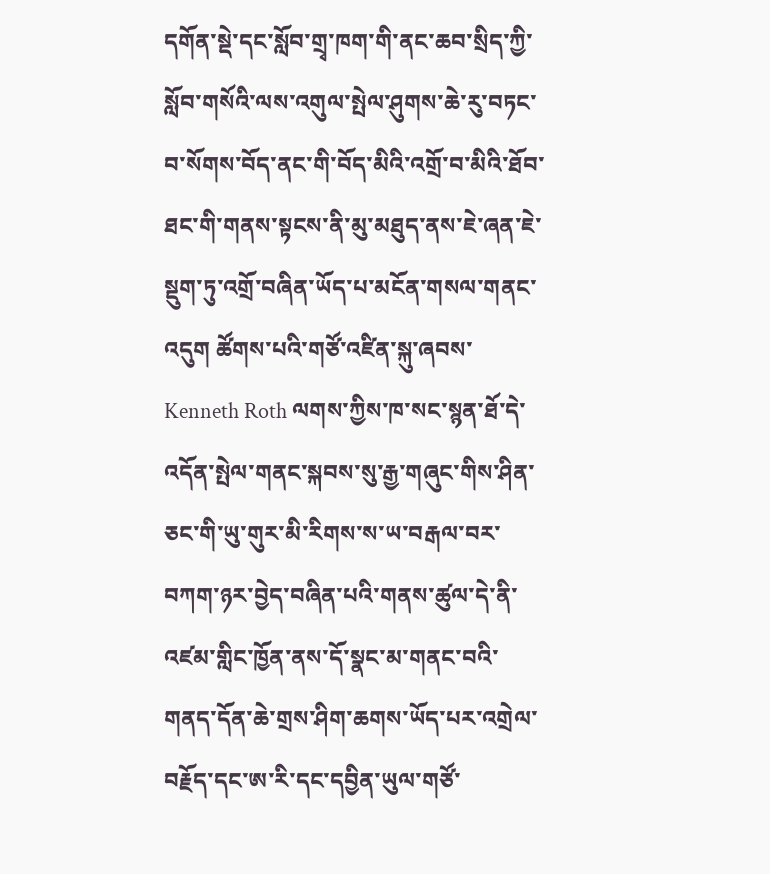དགོན་སྡེ་དང་སློབ་གྲྭ་ཁག་གི་ནང་ཆབ་སྲིད་ཀྱི་སློབ་གསོའི་ལས་འགུལ་སྤེལ་ཤུགས་ཆེ་རུ་བཏང་བ་སོགས་བོད་ནང་གི་བོད་མིའི་འགྲོ་བ་མིའི་ཐོབ་ཐང་གི་གནས་སྟངས་ནི་མུ་མཐུད་ནས་ཇེ་ཞན་ཇེ་སྡུག་ཏུ་འགྲོ་བཞིན་ཡོད་པ་མངོན་གསལ་གནང་འདུག ཚོགས་པའི་གཙོ་འཛིན་སྐུ་ཞབས་ Kenneth Roth ལགས་ཀྱིས་ཁ་སང་སྙན་ཐོ་དེ་འདོན་སྤེལ་གནང་སྐབས་སུ་རྒྱ་གཞུང་གིས་ཤིན་ཅང་གི་ཡུ་གུར་མི་རིགས་ས་ཡ་བརྒལ་བར་བཀག་ཉར་བྱེད་བཞིན་པའི་གནས་ཚུལ་དེ་ནི་འཛམ་གླིང་ཁྱོན་ནས་དོ་སྣང་མ་གནང་བའི་གནད་དོན་ཆེ་གྲས་ཤིག་ཆགས་ཡོད་པར་འགྲེལ་བརྗོད་དང་ཨ་རི་དང་དབྱིན་ཡུལ་གཙོ་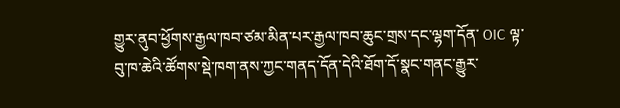གྱུར་ནུབ་ཕྱོགས་རྒྱལ་ཁབ་ཙམ་མིན་པར་རྒྱལ་ཁབ་ཆུང་གྲས་དང་ལྷག་དོན་ OIC ལྟ་བུ་ཁ་ཆེའི་ཚོགས་སྡེ་ཁག་ནས་ཀྱང་གནད་དོན་དེའི་ཐོག་དོ་སྣང་གནང་རྒྱུར་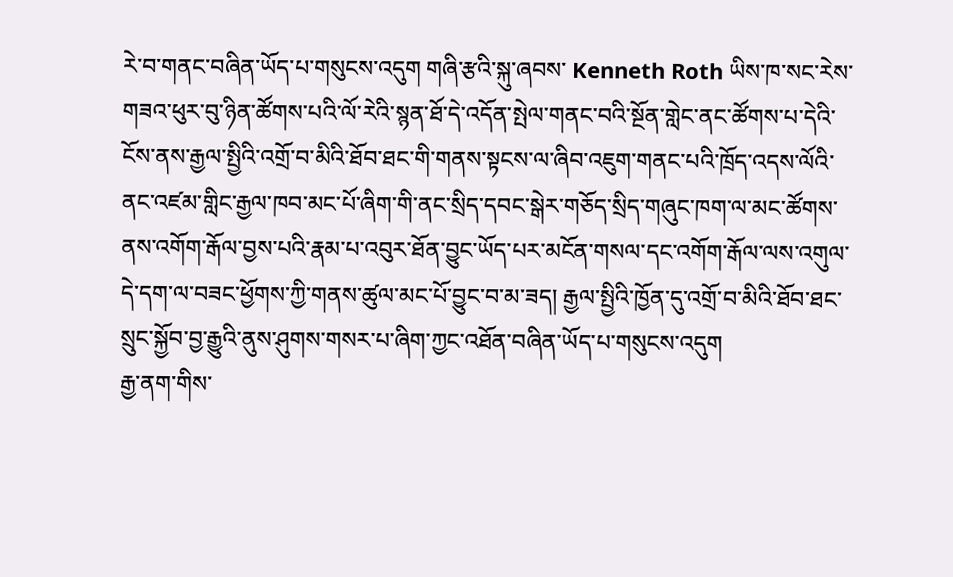རེ་བ་གནང་བཞིན་ཡོད་པ་གསུངས་འདུག གཞི་རྩའི་སྐུ་ཞབས་ Kenneth Roth ཡིས་ཁ་སང་རེས་གཟའ་ཕུར་བུ་ཉིན་ཚོགས་པའི་ལོ་རེའི་སྙན་ཐོ་དེ་འདོན་སྤེལ་གནང་བའི་སྔོན་གླེང་ནང་ཚོགས་པ་དེའི་ངོས་ནས་རྒྱལ་སྤྱིའི་འགྲོ་བ་མིའི་ཐོབ་ཐང་གི་གནས་སྟངས་ལ་ཞིབ་འཇུག་གནང་པའི་ཁྲོད་འདས་ལོའི་ནང་འཛམ་གླིང་རྒྱལ་ཁབ་མང་པོ་ཞིག་གི་ནང་སྲིད་དབང་སྒེར་གཅོད་སྲིད་གཞུང་ཁག་ལ་མང་ཚོགས་ནས་འགོག་རྒོལ་བྱས་པའི་རྣམ་པ་འབུར་ཐོན་བྱུང་ཡོད་པར་མངོན་གསལ་དང་འགོག་རྒོལ་ལས་འགུལ་དེ་དག་ལ་བཟང་ཕྱོགས་ཀྱི་གནས་ཚུལ་མང་པོ་བྱུང་བ་མ་ཟད། རྒྱལ་སྤྱིའི་ཁྱོན་དུ་འགྲོ་བ་མིའི་ཐོབ་ཐང་སྲུང་སྐྱོབ་བྱ་རྒྱུའི་ནུས་ཤུགས་གསར་པ་ཞིག་ཀྱང་འཐོན་བཞིན་ཡོད་པ་གསུངས་འདུག
རྒྱ་ནག་གིས་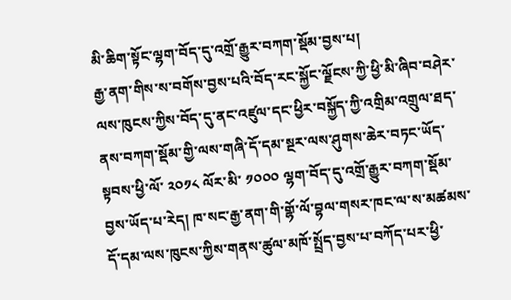མི་ཆིག་སྟོང་ལྷག་བོད་དུ་འགྲོ་རྒྱུར་བཀག་སྡོམ་བྱས་པ།
རྒྱ་ནག་གིས་ས་བགོས་བྱས་པའི་བོད་རང་སྐྱོང་ལྗོངས་ཀྱི་ཕྱི་མི་ཞིབ་བཤེར་ལས་ཁུངས་ཀྱིས་བོད་དུ་ནང་འཛུལ་དང་ཕྱིར་བསྐྱོད་ཀྱི་འགྲིམ་འགྲུལ་ཐད་ནས་བཀག་སྡོམ་གྱི་ལས་གཞི་དོ་དམ་སྔར་ལས་ཤུགས་ཆེར་བཏང་ཡོད་སྟབས་ཕྱི་ལོ་ ༢༠༡༨ ལོར་མི་ ༡༠༠༠ ལྷག་བོད་དུ་འགྲོ་རྒྱུར་བཀག་སྡོམ་བྱས་ཡོད་པ་རེད། ཁ་སང་རྒྱ་ནག་གི་གྷོ་ལོ་བྷལ་གསར་ཁང་ལ་ས་མཚམས་དོ་དམ་ལས་ཁུངས་ཀྱིས་གནས་ཚུལ་མཁོ་སྤྲོད་བྱས་པ་བཀོད་པར་ཕྱི་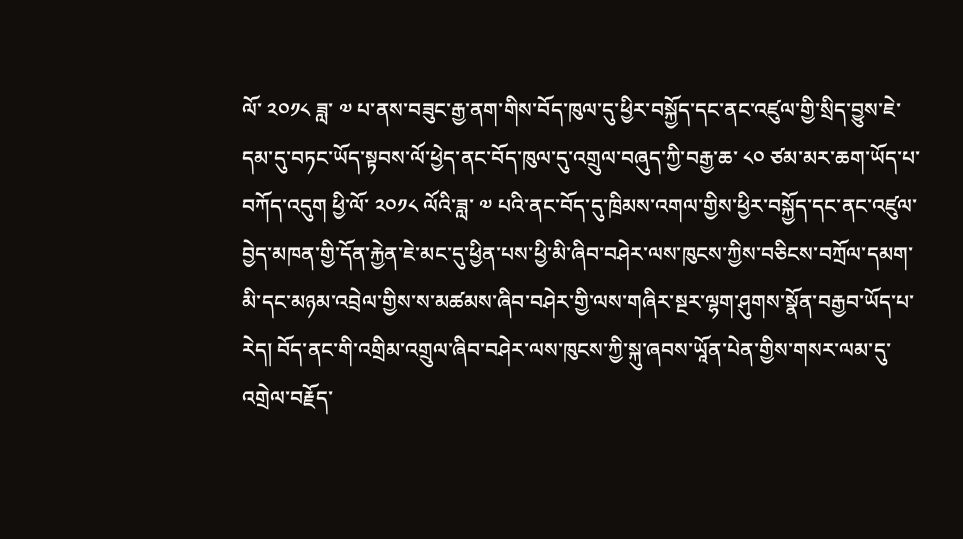ལོ་ ༢༠༡༨ ཟླ་ ༧ པ་ནས་བཟུང་རྒྱ་ནག་གིས་བོད་ཁུལ་དུ་ཕྱིར་བསྐྱོད་དང་ནང་འཛུལ་གྱི་སྲིད་བྱུས་ཇེ་དམ་དུ་བཏང་ཡོད་སྟབས་ལོ་ཕྱེད་ནང་བོད་ཁུལ་དུ་འགྲུལ་བཞུད་ཀྱི་བརྒྱ་ཆ་ ༨༠ ཙམ་མར་ཆག་ཡོད་པ་བཀོད་འདུག ཕྱི་ལོ་ ༢༠༡༨ ལོའི་ཟླ་ ༧ པའི་ནང་བོད་དུ་ཁྲིམས་འགལ་གྱིས་ཕྱིར་བསྐྱོད་དང་ནང་འཛུལ་བྱེད་མཁན་གྱི་དོན་རྐྱེན་ཇེ་མང་དུ་ཕྱིན་པས་ཕྱི་མི་ཞིབ་བཤེར་ལས་ཁུངས་ཀྱིས་བཅིངས་བཀྲོལ་དམག་མི་དང་མཉམ་འབྲེལ་གྱིས་ས་མཚམས་ཞིབ་བཤེར་གྱི་ལས་གཞིར་སྔར་ལྷག་ཤུགས་སྣོན་བརྒྱབ་ཡོད་པ་རེད། བོད་ནང་གི་འགྲིམ་འགྲུལ་ཞིབ་བཤེར་ལས་ཁུངས་ཀྱི་སྐུ་ཞབས་ཡཱོན་པེན་གྱིས་གསར་ལམ་དུ་འགྲེལ་བརྗོད་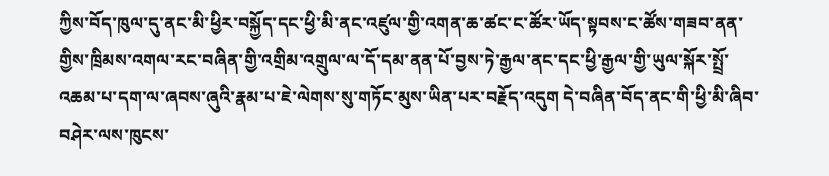ཀྱིས་བོད་ཁུལ་དུ་ནང་མི་ཕྱིར་བསྐྱོད་དང་ཕྱི་མི་ནང་འཛུལ་གྱི་འགན་ཆ་ཚང་ང་ཚོར་ཡོད་སྟབས་ང་ཚོས་གཟབ་ནན་གྱིས་ཁྲིམས་འགལ་རང་བཞིན་གྱི་འགྲིམ་འགྲུལ་ལ་དོ་དམ་ནན་པོ་བྱས་ཏེ་རྒྱལ་ནང་དང་ཕྱི་རྒྱལ་གྱི་ཡུལ་སྐོར་སྤྲོ་འཆམ་པ་དག་ལ་ཞབས་ཞུའི་རྣམ་པ་ཇེ་ལེགས་སུ་གཏོང་མུས་ཡིན་པར་བརྗོད་འདུག དེ་བཞིན་བོད་ནང་གི་ཕྱི་མི་ཞིབ་བཤེར་ལས་ཁུངས་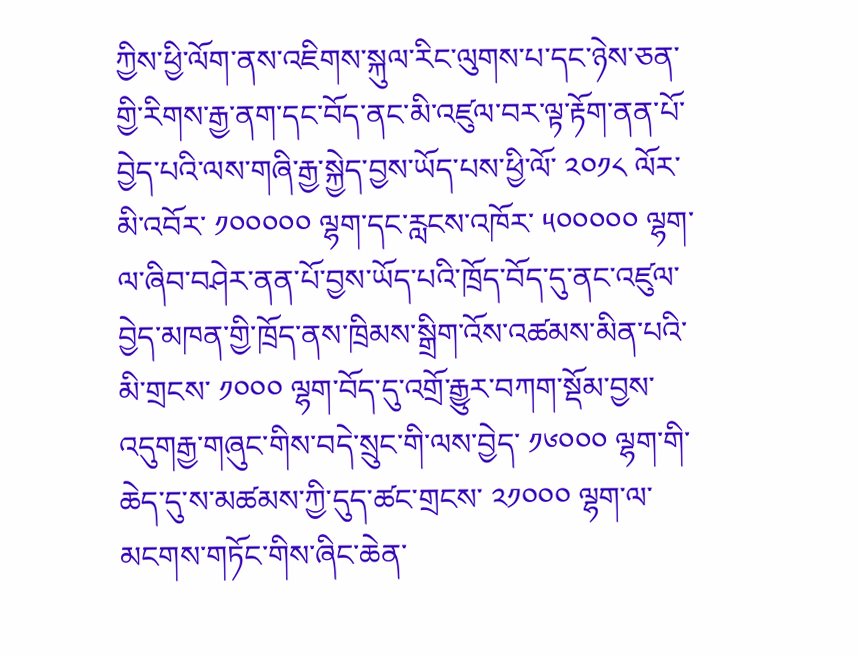ཀྱིས་ཕྱི་ལོག་ནས་འཇིགས་སྐུལ་རིང་ལུགས་པ་དང་ཉེས་ཅན་གྱི་རིགས་རྒྱ་ནག་དང་བོད་ནང་མི་འཛུལ་བར་ལྟ་རྟོག་ནན་པོ་བྱེད་པའི་ལས་གཞི་རྒྱ་སྐྱེད་བྱས་ཡོད་པས་ཕྱི་ལོ་ ༢༠༡༨ ལོར་མི་འབོར་ ༡༠༠༠༠༠ ལྷག་དང་རླངས་འཁོར་ ༥༠༠༠༠༠ ལྷག་ལ་ཞིབ་བཤེར་ནན་པོ་བྱས་ཡོད་པའི་ཁྲོད་བོད་དུ་ནང་འཛུལ་བྱེད་མཁན་གྱི་ཁྲོད་ནས་ཁྲིམས་སྒྲིག་འོས་འཚམས་མིན་པའི་མི་གྲངས་ ༡༠༠༠ ལྷག་བོད་དུ་འགྲོ་རྒྱུར་བཀག་སྡོམ་བྱས་འདུགརྒྱ་གཞུང་གིས་བདེ་སྲུང་གི་ལས་བྱེད་ ༡༦༠༠༠ ལྷག་གི་ཆེད་དུ་ས་མཚམས་ཀྱི་དུད་ཚང་གྲངས་ ༢༡༠༠༠ ལྷག་ལ་མངགས་གཏོང་གིས་ཞིང་ཆེན་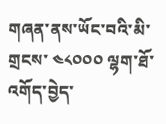གཞན་ནས་ཡོང་བའི་མི་གྲངས་ ༤༨༠༠༠ ལྷག་ཐོ་འགོད་བྱེད་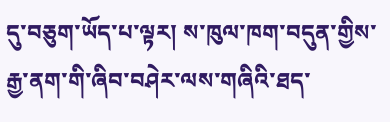དུ་བཅུག་ཡོད་པ་ལྟར། ས་ཁུལ་ཁག་བདུན་གྱིས་རྒྱ་ནག་གི་ཞིབ་བཤེར་ལས་གཞིའི་ཐད་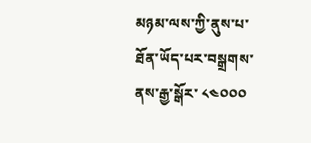མཉམ་ལས་ཀྱི་ནུས་པ་ཐོན་ཡོད་པར་བསྒྲགས་ནས་རྒྱ་སྒོར་ ༨༤༠༠༠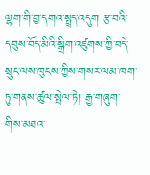ལྷག་གི་བྱ་དགའ་སྤྲད་འདུག རྩ་བའི་དབུས་བོད་མིའི་སྒྲིག་འཛུགས་ཀྱི་བདེ་སྲུང་ལས་ཁུངས་ཀྱིས་གསར་ལམ་ཁག་ཏུ་གནས་ཚུལ་སྤེལ་ཏེ། རྒྱ་གཞུག་གིས་མཐའ་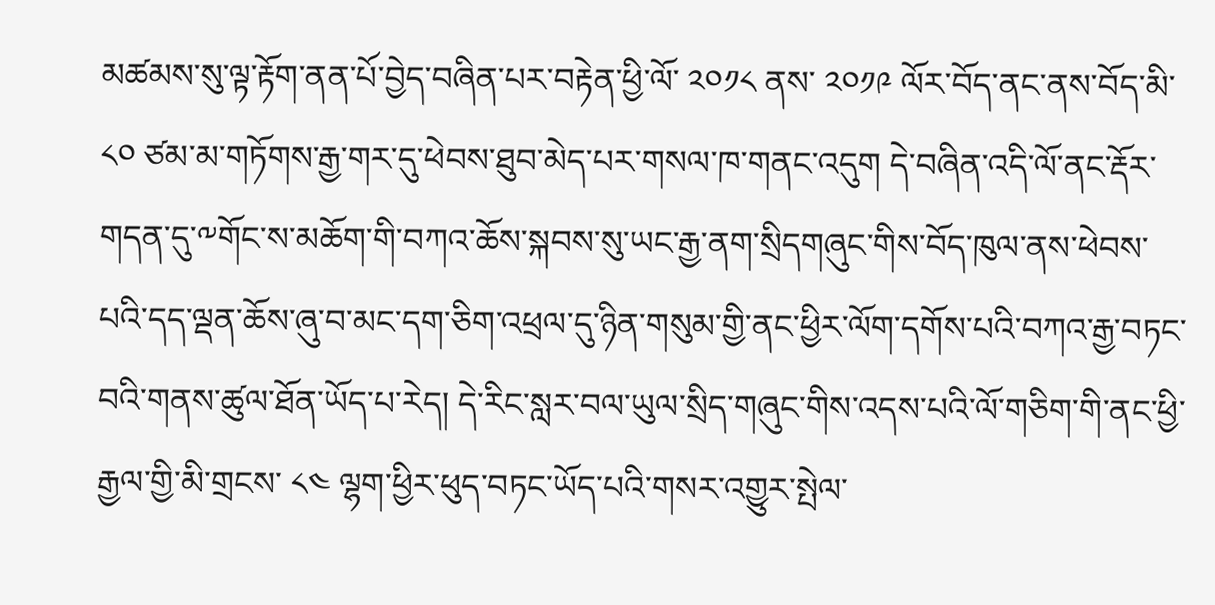མཚམས་སུ་ལྟ་རྟོག་ནན་པོ་བྱེད་བཞིན་པར་བརྟེན་ཕྱི་ལོ་ ༢༠༡༨ ནས་ ༢༠༡༩ ལོར་བོད་ནང་ནས་བོད་མི་ ༨༠ ཙམ་མ་གཏོགས་རྒྱ་གར་དུ་ཕེབས་ཐུབ་མེད་པར་གསལ་ཁ་གནང་འདུག དེ་བཞིན་འདི་ལོ་ནང་རྡོར་གདན་དུ་༸གོང་ས་མཆོག་གི་བཀའ་ཆོས་སྐབས་སུ་ཡང་རྒྱ་ནག་སྲིདགཞུང་གིས་བོད་ཁུལ་ནས་ཕེབས་པའི་དད་ལྡན་ཆོས་ཞུ་བ་མང་དག་ཅིག་འཕྲལ་དུ་ཉིན་གསུམ་གྱི་ནང་ཕྱིར་ལོག་དགོས་པའི་བཀའ་རྒྱ་བཏང་བའི་གནས་ཚུལ་ཐོན་ཡོད་པ་རེད། དེ་རིང་སླར་བལ་ཡུལ་སྲིད་གཞུང་གིས་འདས་པའི་ལོ་གཅིག་གི་ནང་ཕྱི་རྒྱལ་གྱི་མི་གྲངས་ ༨༤ ལྷག་ཕྱིར་ཕུད་བཏང་ཡོད་པའི་གསར་འགྱུར་སྤེལ་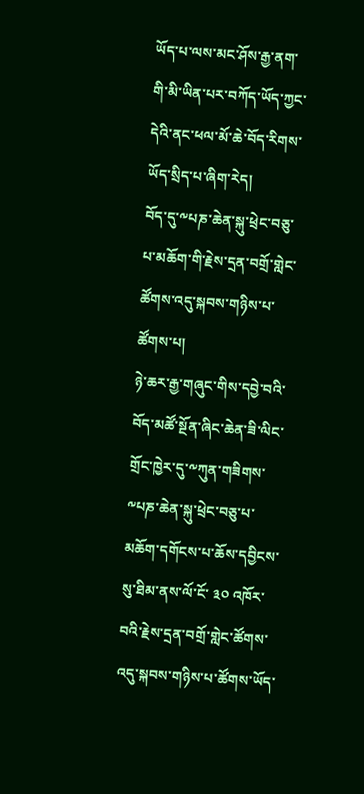ཡོད་པ་ལས་མང་ཤོས་རྒྱ་ནག་གི་མི་ཡིན་པར་བཀོད་ཡོད་ཀྱང་དེའི་ནང་ཕལ་མོ་ཆེ་བོད་རིགས་ཡོད་སྲིད་པ་ཞིག་རེད།
བོད་དུ་༸པཎ་ཆེན་སྐུ་ཕྲེང་བཅུ་པ་མཆོག་གི་རྗེས་དྲན་བགྲོ་གླེང་ཚོགས་འདུ་སྐབས་གཉིས་པ་ཚོགས་པ།
ཉེ་ཆར་རྒྱ་གཞུང་གིས་དབྱེ་བའི་བོད་མཚོ་སྔོན་ཞིང་ཆེན་ཟི་ལིང་གྲོང་ཁྱེར་དུ་༸ཀུན་གཟིགས་༸པཎ་ཆེན་སྐུ་ཕྲེང་བཅུ་པ་མཆོག་དགོངས་པ་ཆོས་དབྱིངས་སུ་ཐིམ་ནས་ལོ་ངོ་ ༣༠ འཁོར་བའི་རྗེས་དྲན་བགྲོ་གླེང་ཚོགས་འདུ་སྐབས་གཉིས་པ་ཚོགས་ཡོད་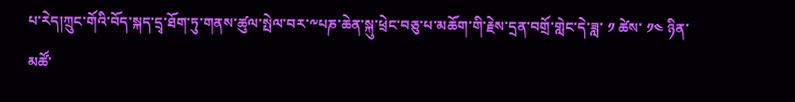པ་རེད།ཀྲུང་གོའི་བོད་སྐད་དྲྭ་ཐོག་ཏུ་གནས་ཚུལ་སྤེལ་བར་༸པཎ་ཆེན་སྐུ་ཕྲེང་བཅུ་པ་མཆོག་གི་རྗེས་དྲན་བགྲོ་གླེང་དེ་ཟླ་ ༡ ཚེས་ ༡༤ ཉིན་མཚོ་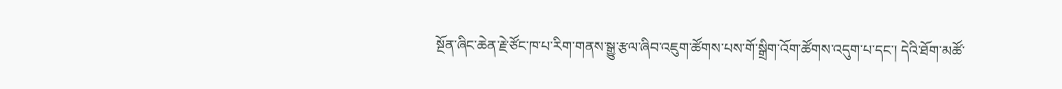སྔོན་ཞིང་ཆེན་རྗེ་ཙོང་ཁ་པ་རིག་གནས་སྒྱུ་རྩལ་ཞིབ་འཇུག་ཚོགས་པས་གོ་སྒྲིག་འོག་ཚོགས་འདུག་པ་དང་། དེའི་ཐོག་མཚོ་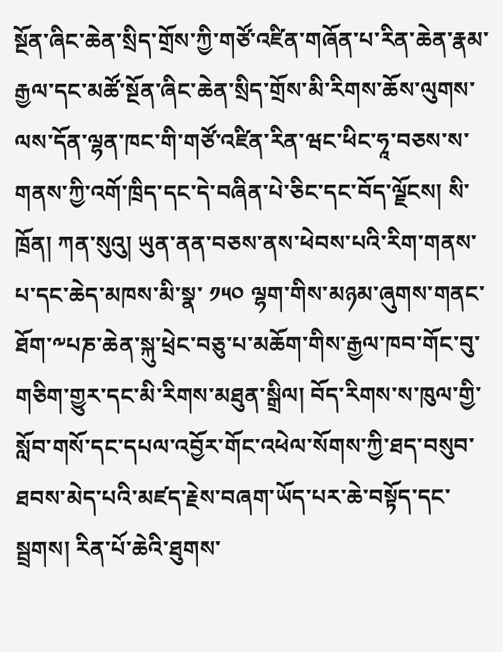སྔོན་ཞིང་ཆེན་སྲིད་གྲོས་ཀྱི་གཙོ་འཛིན་གཞོན་པ་རིན་ཆེན་རྣམ་རྒྱལ་དང་མཚོ་སྔོན་ཞིང་ཆེན་སྲིད་གྲོས་མི་རིགས་ཆོས་ལུགས་ལས་དོན་ལྷན་ཁང་གི་གཙོ་འཛིན་རིན་ཝང་ཕིང་ཧཱ་བཅས་ས་གནས་ཀྱི་འགོ་ཁྲིད་དང་དེ་བཞིན་པེ་ཅིང་དང་བོད་ལྗོངས། སི་ཁྲོན། ཀན་སུའུ། ཡུན་ནན་བཅས་ནས་ཕེབས་པའི་རིག་གནས་པ་དང་ཆེད་མཁས་མི་སྣ་ ༡༥༠ ལྷག་གིས་མཉམ་ཞུགས་གནང་ཐོག་༸པཎ་ཆེན་སྐུ་ཕྲེང་བཅུ་པ་མཆོག་གིས་རྒྱལ་ཁབ་གོང་བུ་གཅིག་གྱུར་དང་མི་རིགས་མཐུན་སྒྲིལ། བོད་རིགས་ས་ཁུལ་གྱི་སློབ་གསོ་དང་དཔལ་འབྱོར་གོང་འཕེལ་སོགས་ཀྱི་ཐད་བསུབ་ཐབས་མེད་པའི་མཛད་རྗེས་བཞག་ཡོད་པར་ཆེ་བསྟོད་དང་སྦྲགས། རིན་པོ་ཆེའི་ཐུགས་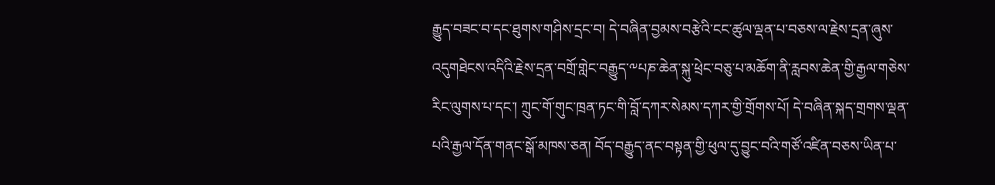རྒྱུད་བཟང་བ་དང་ཐུགས་གཤིས་དྲང་བ། དེ་བཞིན་བྱམས་བརྩེའི་ངང་ཚུལ་ལྡན་པ་བཅས་ལ་རྗེས་དྲན་ཞུས་འདུགཐེངས་འདིའི་རྗེས་དྲན་བགྲོ་གླེང་བརྒྱུད་༸པཎ་ཆེན་སྐུ་ཕྲེང་བཅུ་པ་མཆོག་ནི་རླབས་ཆེན་གྱི་རྒྱལ་གཅེས་རིང་ལུགས་པ་དང་། ཀྲུང་གོ་གུང་ཁྲན་ཏང་གི་བློ་དཀར་སེམས་དཀར་གྱི་གྲོགས་པོ། དེ་བཞིན་སྐད་གྲགས་ལྡན་པའི་རྒྱལ་དོན་གནང་སྒོ་མཁས་ཅན། བོད་བརྒྱུད་ནང་བསྟན་གྱི་ཕུལ་དུ་བྱུང་བའི་གཙོ་འཛིན་བཅས་ཡིན་པ་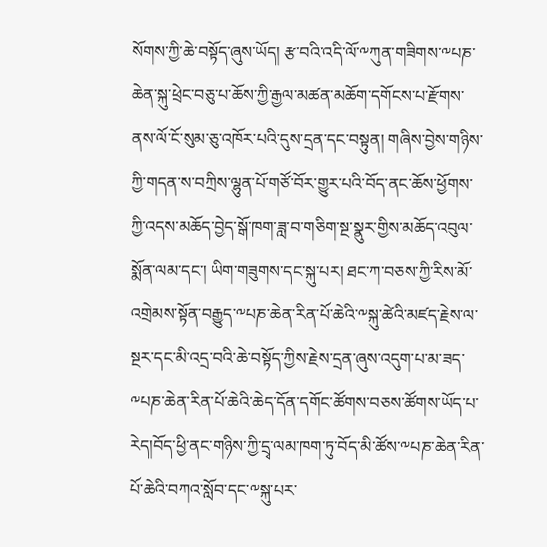སོགས་ཀྱི་ཆེ་བསྟོད་ཞུས་ཡོད། རྩ་བའི་འདི་ལོ་༸ཀུན་གཟིགས་༸པཎ་ཆེན་སྐུ་ཕྲེང་བཅུ་པ་ཆོས་ཀྱི་རྒྱལ་མཚན་མཆོག་དགོངས་པ་རྫོགས་ནས་ལོ་ངོ་སུམ་ཅུ་འཁོར་པའི་དུས་དྲན་དང་བསྟུན། གཞིས་བྱེས་གཉིས་ཀྱི་གདན་ས་བཀྲིས་ལྷུན་པོ་གཙོ་བོར་གྱུར་པའི་བོད་ནང་ཆོས་ཕྱོགས་ཀྱི་འདས་མཆོད་བྱེད་སྒོ་ཁག་ཟླ་བ་གཅིག་སྔ་སྣུར་གྱིས་མཆོད་འབུལ་སྨོན་ལམ་དང་། ཡིག་གཟུགས་དང་སྐུ་པར། ཐང་ཀ་བཅས་ཀྱི་རིས་མོ་འགྲེམས་སྟོན་བརྒྱུད་༸པཎ་ཆེན་རིན་པོ་ཆེའི་༸སྐུ་ཚེའི་མཛད་རྗེས་ལ་སྔར་དང་མི་འདྲ་བའི་ཆེ་བསྟོད་ཀྱིས་རྗེས་དྲན་ཞུས་འདུག་པ་མ་ཟད་༸པཎ་ཆེན་རིན་པོ་ཆེའི་ཆེད་དོན་དགོང་ཚོགས་བཅས་ཚོགས་ཡོད་པ་རེད།བོད་ཕྱི་ནང་གཉིས་ཀྱི་དྲྭ་ལམ་ཁག་ཏུ་བོད་མི་ཚོས་༸པཎ་ཆེན་རིན་པོ་ཆེའི་བཀའ་སློབ་དང་༸སྐུ་པར་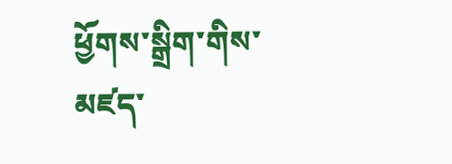ཕྱོགས་སྒྲིག་གིས་མཛད་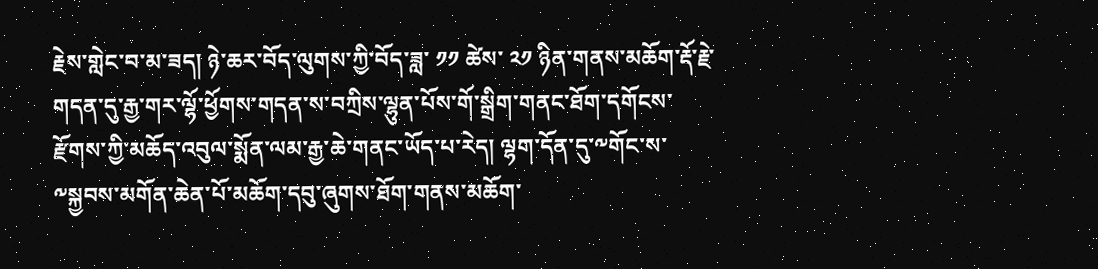རྗེས་གླེང་བ་མ་ཟད། ཉེ་ཆར་བོད་ལུགས་ཀྱི་བོད་ཟླ་ ༡༡ ཚེས་ ༢༡ ཉིན་གནས་མཆོག་རྡོ་རྗེ་གདན་དུ་རྒྱ་གར་ལྷོ་ཕྱོགས་གདན་ས་བཀྲིས་ལྷུན་པོས་གོ་སྒྲིག་གནང་ཐོག་དགོངས་རྫོགས་ཀྱི་མཆོད་འབུལ་སྨོན་ལམ་རྒྱ་ཆེ་གནང་ཡོད་པ་རེད། ལྷག་དོན་དུ་༸གོང་ས་༸སྐྱབས་མགོན་ཆེན་པོ་མཆོག་དབུ་ཞུགས་ཐོག་གནས་མཆོག་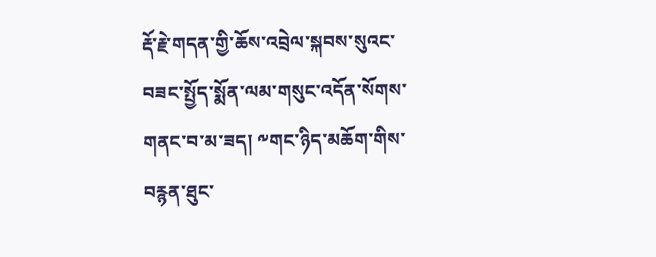རྡོ་རྗེ་གདན་གྱི་ཆོས་འབྲེལ་སྐབས་སུའང་བཟང་སྤྱོད་སྨོན་ལམ་གསུང་འདོན་སོགས་གནང་བ་མ་ཟད། ༸གང་ཉིད་མཆོག་གིས་བརྙན་ཐུང་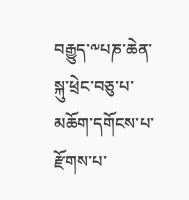བརྒྱུད་༸པཎ་ཆེན་སྐུ་ཕྲེང་བཅུ་པ་མཆོག་དགོངས་པ་རྫོགས་པ་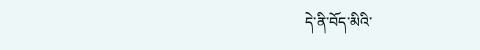དེ་ནི་བོད་མིའི་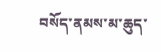བསོད་ནམས་མ་ཆུད་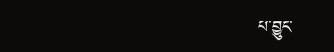པ་བྱུང་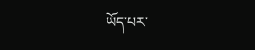ཡོད་པར་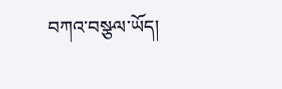བཀའ་བསྩལ་ཡོད།